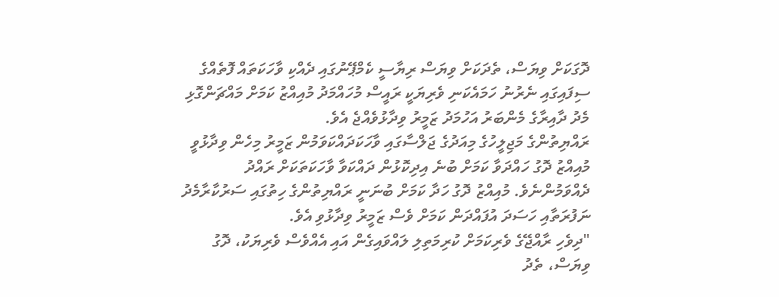ދޮގަކަށް ވިޔަސް، ތެދަކަށް ވިޔަސް ރިޔާސީ ކެމްޕޭނުގައި ދެއްކި ވާހަކަތައް ފޮތެއްގެ ސިފައިގައި ނެރުނު ހަމައެކަނި ވެރިޔަކީ ރައީސް މުހައްމަދު މުއިއްޒު ކަމަށް މައްޗަންގޮޅި މެދު ދާއިރާގެ މެންބަރު އަހުމަދު ޒަމީރު ވިދާޅުވެއްޖެ އެވެ.
ރައްޔިތުންގެ މަޖިލީހުގެ މިއަދުގެ ޖަލްސާގައި ވާހަކަދައްކަވަމުން ޒަމީރު މިހެން ވިދާޅުވީ މުއިއްޒު ދޮގު ހައްދަވާ ކަމަށް ބުނެ އިދިކޮޅުން ދައްކަވާ ވާހަކަތަކަށް ރައްދު ދެއްވަމުންނެވެ. މުއިއްޒު ދޮގު ހަދާ ކަމަށް ބުނަނީ ރައްޔިތުންގެ ހިތުގައި ސަރުކާރާމެދު ނަފުރަތާއި ހަސަދަ އުފައްދަން ކަމަށް ވެސް ޒަމީރު ވިދާޅުވި އެވެ.
"ދިވެހި ރާއްޖޭގެ ވެރިކަމަށް ކުރިމަތިލި ލައްވައިގެން އައި އެއްވެސް ވެރިޔަކު، ދޮގު ވިޔަސް، ތެދު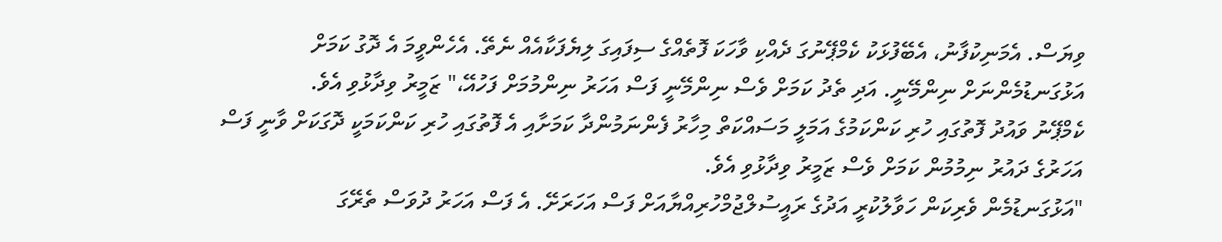ވިޔަސް. އެމަނިކުފާނު، އެބޭފުޅަކު ކެމްޕޭނުގަ ދެއްކި ވާހަކަ ފޮތެއްގެ ސިފައިގަ ލިޔެފަކާއެއް ނެތޭ. އެހެންވީމަ އެ ދޮގު ކަމަށް އަޅުގަނޑުމެންނަށް ނިންމޭނީ. އަދި ތެދު ކަމަށް ވެސް ނިންމޭނީ ފަސް އަހަރު ނިންމުމަށް ފަހުއޭ،" ޒަމީރު ވިދާޅުވި އެވެ.
ކެމްޕޭނު ވައުދު ފޮތުގައި ހުރި ކަންކަމުގެ އަމަލީ މަސައްކަތް މިހާރު ފެންނަމުންދާ ކަމަށާއި އެ ފޮތުގައި ހުރި ކަންކަމަކީ ދޮގަކަށް ވާނީ ފަސް އަހަރުގެ ދައުރު ނިމުމުން ކަމަށް ވެސް ޒަމީރު ވިދާޅުވި އެވެ.
"އަޅުގަނޑުމެން ވެރިކަން ހަވާލުކުރީ އަދުގެ ރައީސުލްޖުމްހުރިއްޔާއަށް ފަސް އަހަރަށޭ. އެ ފަސް އަހަރު ދުވަސް ތެރޭގަ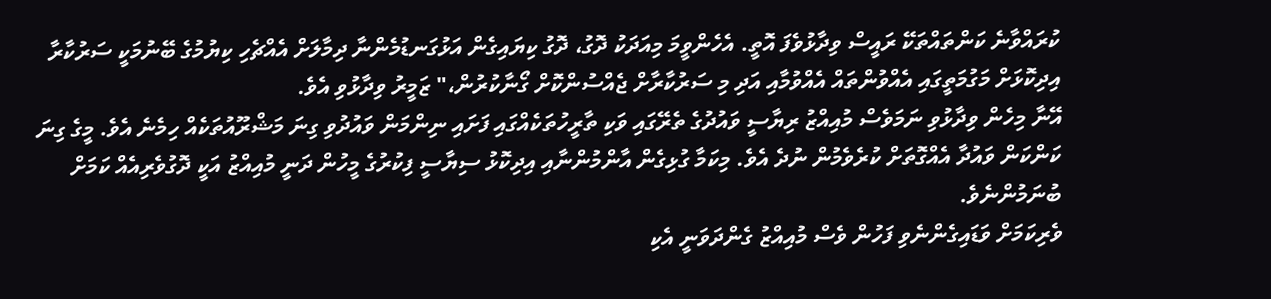ކުރައްވާނެ ކަންތައްތަކޭ ރައީސް ވިދާޅުވެފަ އޮތީ. އެހެންވީމަ މިއަދަކު ދޮގު، ދޮގު ކިޔައިގެން އަޅުގަނޑުމެންނާ ދިމާލަށް އެއްޗެހި ކިޔުމުގެ ބޭނުމަކީ ސަރުކާރާ އިދިކޮޅަށް މަގުމަތީގައި އެއްވުންތައް އެއްވުމާއި އަދި މި ސަރުކާރާށް ޖެއްސުންކޮށް ގޯނާކުރުން،" ޒަމީރު ވިދާޅުވި އެވެ.
އޭނާ މިހެން ވިދާޅުވި ނަމަވެސް މުއިއްޒު ރިޔާސީ ވައުދުގެ ތެރޭގައި ވަކި ތާރީހުތަކެއްގައި ފަށައި ނިންމަން ވައުދުވި ގިނަ މަޝްރޫއުތަކެއް ހިމެނެ އެވެ. މީގެ ގިނަ ކަންކަން ވައުދާ އެއްގޮތަށް ކުރެވެމުން ނުދެ އެވެ. މިކަމާ ގުޅިގެން އާންމުންނާއި އިދިކޮޅު ސިޔާސީ ފިކުރުގެ މީހުން ދަނީ މުއިއްޒު އަކީ ދޮގުވެރިއެއް ކަމަށް ބުނަމުންނެވެ.
ވެރިކަމަށް ވަޑައިގެންނެވި ފަހުން ވެސް މުއިއްޒު ގެންދަވަނީ އެކި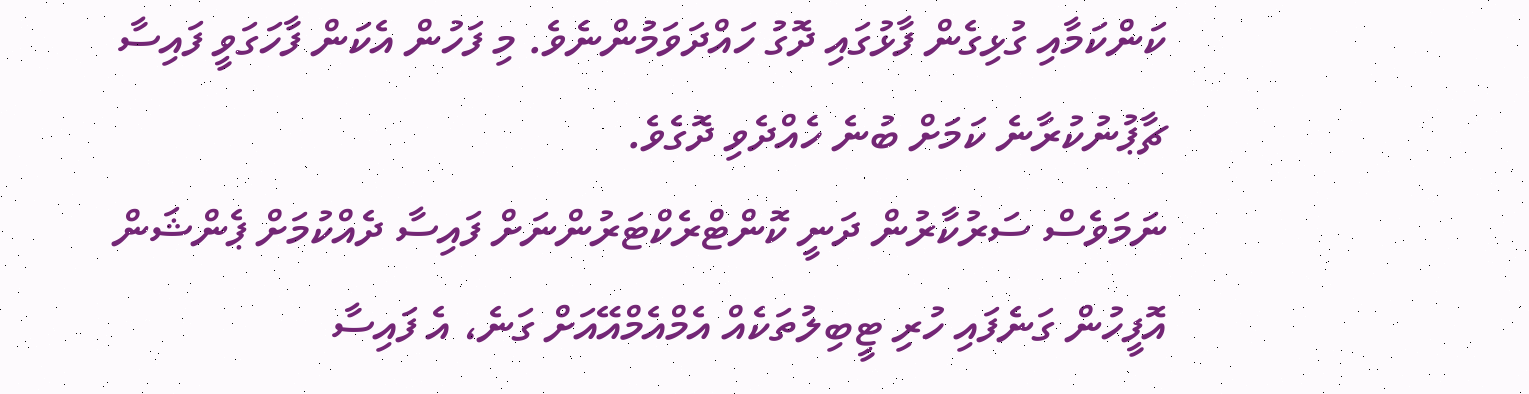ކަންކަމާއި ގުޅިގެން ފާޅުގައި ދޮގު ހައްދަވަމުންނެވެ. މި ފަހުން އެކަން ފާހަގަވީ ފައިސާ ޗާޕުނުކުރާނެ ކަމަށް ބުނެ ހެއްދެވި ދޮގެވެ.
ނަމަވެސް ސަރުކާރުން ދަނީ ކޮންޓްރެކްޓަރުންނަށް ފައިސާ ދެއްކުމަށް ޕެންޝަން އޮފީހުން ގަނެފައި ހުރި ޓީބިލުތަކެއް އެމްއެމްއޭއަށް ގަނެ، އެ ފައިސާ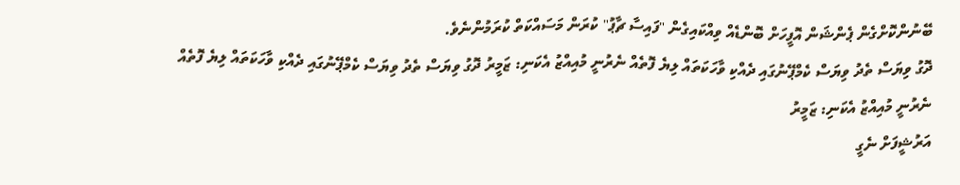ބޭނުންކޮށްގެން ޕެންޝަން އޮފީހަށް ބޮންޑެއް ވިއްކައިގެން "ފައިސާ ޗާޕު" ކުރަން މަސައްކަތް ކުރަމުންނެވެ.
ދޮގު ވިޔަސް ތެދު ވިޔަސް ކެމްޕޭނުގައި ދެއްކި ވާހަކަތައް ލިޔެ ފޮތެއް ނެރުނީ މުއިއްޒު އެކަނި: ޒަމީރު ދޮގު ވިޔަސް ތެދު ވިޔަސް ކެމްޕޭނުގައި ދެއްކި ވާހަކަތައް ލިޔެ ފޮތެއް ނެރުނީ މުއިއްޒު އެކަނި: ޒަމީރު
އަރުޝީފަށް ނެގީ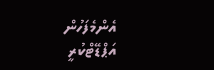އެންމެފަހުން އަޕްޑޭޓްކުރީ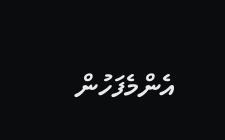އެންމެފަހުން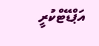އަޕްޑޭޓްކުރީ